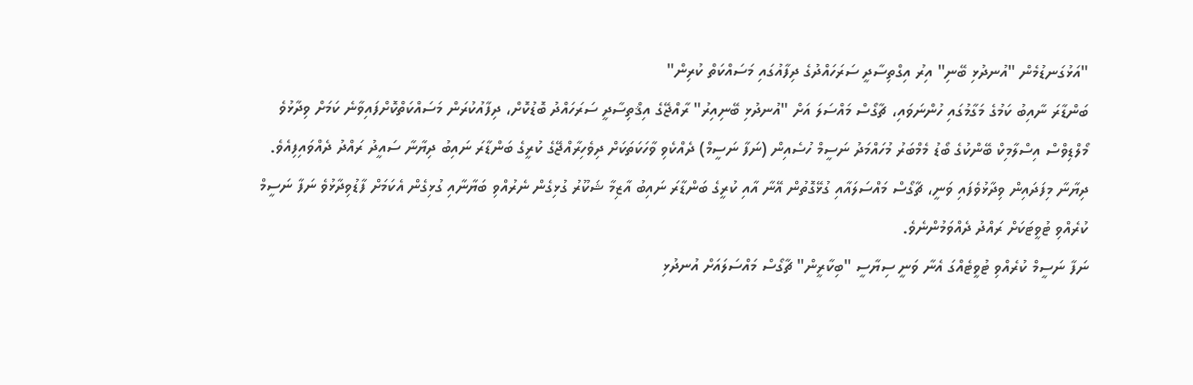"އަޅުގަނޑުމެން "އުނދުޅި ބޭނި" އިރު އިގްތިސާދީ ސަރަހައްދުގެ ދިފާއުގައި މަސައްކަތް ކުރިން"
ބަންޑާރަ ނާއިބު ކަމުގެ މަގާމުގައި ހުންނަވައި، ޗާގޯސް މައްސަލަ އަށް "އުނދުޅި ބޭނިއިރު" ރާއްޖޭގެ އިޤްތިސާދީ ސަރަހައްދު ބޮޑުކޮށް، ދިފާއުކުރަން މަސައްކަތްކޮށްފައިވާނެ ކަމަށް ވިދާޅުވެ މޯލްޑިވްސް އިސްލާމިކް ބޭންކުގެ ބޯޑު މެމްބަރު މުހައްމަދު ނަސީމް ހުސެއިން (ނަފާ ނަސީމް) ދެއްކެވި ވާހަކަތަކަށް ދިވެހިރާއްޖޭގެ ކުރީގެ ބަންޑާރަ ނައިބު ދިޔާނާ ސައީދު ރައްދު ދެއްވައިފިއެވެ.
ދިޔާނާ މިފަދައިން ވިދާޅުވެފައި ވަނީ، ޗާގޯސް މައްސަލައާއި ގުޅޭގޮތުން އޭނާ އާއި ކުރީގެ ބަންޑާރަ ނައިބު އާޒިމާ ޝަކޫރު ގުޅިގެން ނެރުއްވި ބަޔާނާއި ގުޅިގެން އެކަމަށް ފާޑުވިދާޅުވެ ނަފާ ނަސީމް ކުރެއްވި ޓުވީޓަކަށް ރައްދު ދެއްވަމުންނެވެ.
ނަފާ ނަސީމް ކުރެއްވި ޓުވީޓެއްގަ އެނާ ވަނީ ސިޔާސީ "ބިކާރީން" ޗާގޯސް މައްސަލައަށް އުނދުޅި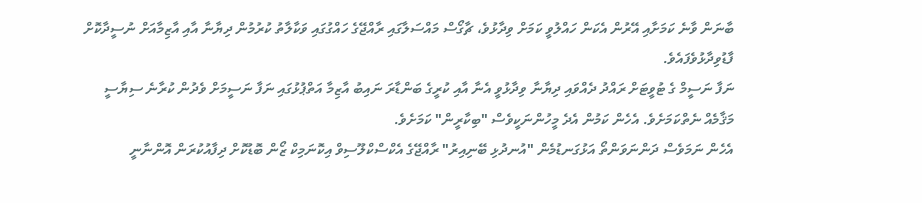ބާނަން ވާނެ ކަމަށާއި އޭރުން އެކަން ހައްލުވީ ކަމަށް ވިދާޅުވެ، ޗާގޯސް މައްސަލާގައި ރާއްޖޭގެ ހައްގުގައި ވަކާލާތު ކުރުމުން ދިޔާނާ އާއި އާޒިމާއަށް ނުސީދާކޮށް ފާޑުވިދާޅުވެފައެވެ.
ނަފާ ނަސީމް ގެ ޓުވީޓަށް ރައްދު ދެއްވައި ދިޔާނާ ވިދާޅުވީ އެނާ އާއި ކުރީގެ ބަންޑާރަ ނައިބު އާޒިމާ އަތްޕުޅުގައި ނަފާ ނަސީމަށް ވެދުން ކުރާނެ ސިޔާސީ މަޤާމެއް ނެތްކަމަށެވެ. އެހެން ކަމުން އެދެ މީހުންނަކީވެސް "ބިކާރީން" ކަމަށެވެ.
އެހެން ނަމަވެސް ދަންނަވަންތޯ އަޅުގަނޑުމެން "އުނދުޅި ބޭނިއިރު" ރާއްޖޭގެ އެކްސްކްލޫސިވް އިކޮނަމިކް ޒޯން ބޮޑުކޮށް ދިފާއުކުރަން އޮންނާނީ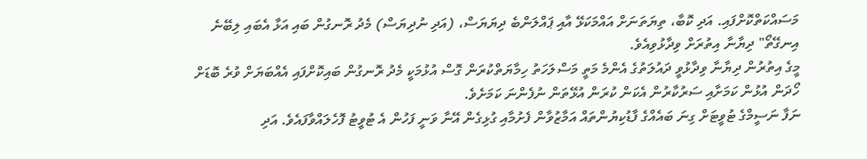މަސައްކަތްކޮށްފައި. އަދި ކޮބާ، ތިޔަތަނަށް އައްމަކަޅޭ އާއި ޕައްލަންބެ ދިޔަޔަސް، (އަދި ނުދިޔަސް) މެދު ރޮނގުން ބައި އަޅާ އެބައި ލިބޭނެ އިނގޭތޯ" ދިޔާނާ އިތުރަށް ވިދާޅުވިއެވެ.
މީގެ އިތުރުން ދިޔާނާ ވިދާޅުވީ ދައުލަތުގެ އެންމެ މަތީ މަސްލަހަތު ހިމާޔަތްކުރަން ގޮސް އުޅުމަކީ މެދު ރޮނގުން ބައިކޮށްފައި އެއްބަޔަށް ވުރެ ބޮޑަށް ހޯދަން އުޅުން ކަމަށާއި ސަރުކާރުން އެކަން ކުރަން އުޅޭތަން ނުފެންނަ ކަމަށެވެ.
ނަފާ ނަސީމްގެ ޓުވީޓަށް ގިނަ ބައެއްގެ ފާޑުކިޔުންތައް އަމާޒުވާން ފެށުމާއި ގުޅިގެން އޭނާ ވަނީ ފަހުން އެ ޓުވީޓު ފޮހެލައްވާފައެވެ. އަދި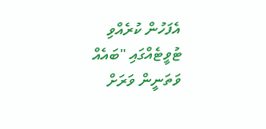އެފަހުން ކުރެއްވި ޓުވީޓެއްގައި "ބައެއް ވަތަނީން ވަރަށް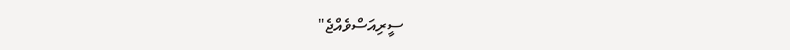ސީރިއަސްވެއްޖެ"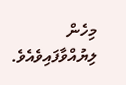މިހެން ލިޔުއްވާފައިވެއެވެ.